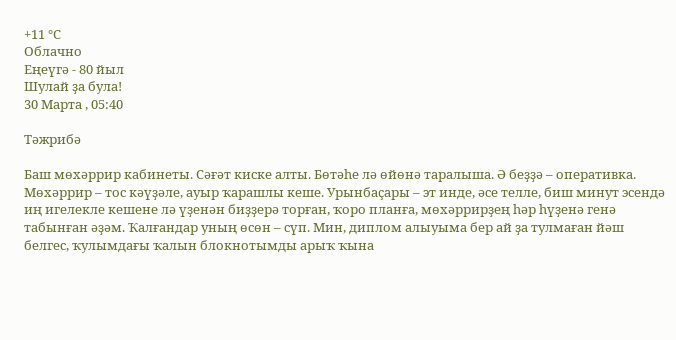+11 °С
Облачно
Еңеүгә - 80 йыл
Шулай ҙа була!
30 Марта , 05:40

Тәжрибә

Баш мөхәррир кабинеты. Сәғәт киске алты. Бөтәһе лә өйөнә таралыша. Ә беҙҙә – оперативка. Мөхәррир – тос кәүҙәле, ауыр ҡарашлы кеше. Урынбаҫары – эт инде, әсе телле, биш минут эсендә иң игелекле кешене лә үҙенән биҙҙерә торған, ҡоро планға, мөхәррирҙең һәр һүҙенә генә табынған әҙәм. Ҡалғандар уның өсөн – сүп. Мин, диплом алыуыма бер ай ҙа тулмаған йәш белгес, ҡулымдағы ҡалын блокнотымды арыҡ ҡына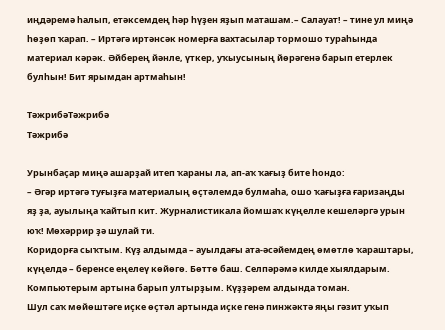иңдәремә һалып, етәксемдең һәр һүҙен яҙып маташам.– Салауат! – тине ул миңә һөҙөп ҡарап. – Иртәгә иртәнсәк номерға вахтасылар тормошо тураһында материал кәрәк. Әйберең йәнле, үткер, уҡыусының йөрәгенә барып етерлек булһын! Бит ярымдан артмаһын!

ТәжрибәТәжрибә
Тәжрибә

Урынбаҫар миңә ашарҙай итеп ҡараны ла, ап-аҡ ҡағыҙ бите һондо:
– Әгәр иртәгә туғыҙға материалың өҫтәлемдә булмаһа, ошо ҡағыҙға ғаризаңды яҙ ҙа, ауылыңа ҡайтып кит. Журналистикала йомшаҡ күңелле кешеләргә урын юҡ! Мөхәррир ҙә шулай ти.
Коридорға сыҡтым. Күҙ алдымда – ауылдағы ата-әсәйемдең өмөтлө ҡараштары, күңелдә – беренсе еңелеү көйөгө. Бөттө баш. Селпәрәмә килде хыялдарым. Компьютерым артына барып ултырҙым. Күҙҙәрем алдында томан.
Шул саҡ мөйөштәге иҫке өҫтәл артында иҫке генә пинжәктә яңы гәзит уҡып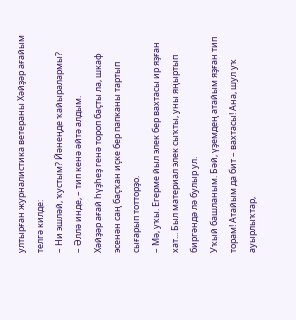ултырған журналистика ветераны Хәйҙәр ағайым телгә килде:
– Ни эшләй, ҡустым? Йәнеңде ҡайыралармы?
– Әллә инде, – тип кенә әйтә алдым.
Хәйҙәр ағай һүҙһеҙ генә тороп баҫты ла, шкаф эсенән саң баҫҡан иҫке бер папканы тартып сығарып тотторҙо.
– Мә, уҡы. Егерме йыл элек бер вахтасы ир яҙған хат... Был материал элек сыҡты, уны яңыртып биргәндә лә булыр ул.
Уҡый башланым. Бәй, үҙемдең атайым яҙған тип торам! Атайым да бит – вахтасы! Ана, шул уҡ ауырлыҡтар,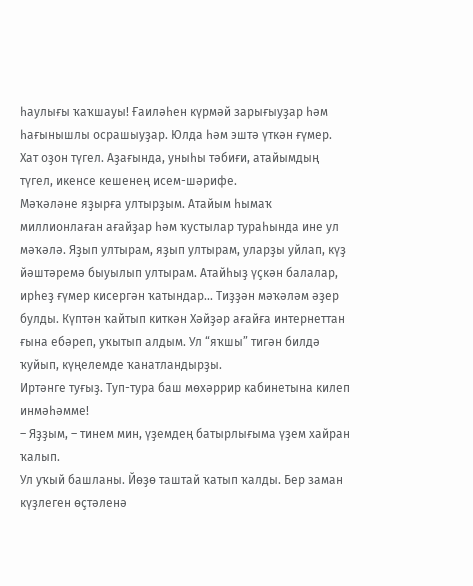һаулығы ҡаҡшауы! Ғаиләһен күрмәй зарығыуҙар һәм һағынышлы осрашыуҙар. Юлда һәм эштә үткән ғүмер. Хат оҙон түгел. Аҙағында, уныһы тәбиғи, атайымдың түгел, икенсе кешенең исем-шәрифе.
Мәҡәләне яҙырға ултырҙым. Атайым һымаҡ миллионлаған ағайҙар һәм ҡустылар тураһында ине ул мәҡәлә. Яҙып ултырам, яҙып ултырам, уларҙы уйлап, күҙ йәштәремә быуылып ултырам. Атайһыҙ үҫкән балалар, ирһеҙ ғүмер кисергән ҡатындар... Тиҙҙән мәҡәләм әҙер булды. Күптән ҡайтып киткән Хәйҙәр ағайға интернеттан ғына ебәреп, уҡытып алдым. Ул “яҡшы” тигән билдә ҡуйып, күңелемде ҡанатландырҙы.
Иртәнге туғыҙ. Туп-тура баш мөхәррир кабинетына килеп инмәһәмме!
– Яҙҙым, – тинем мин, үҙемдең батырлығыма үҙем хайран ҡалып.
Ул уҡый башланы. Йөҙө таштай ҡатып ҡалды. Бер заман күҙлеген өҫтәленә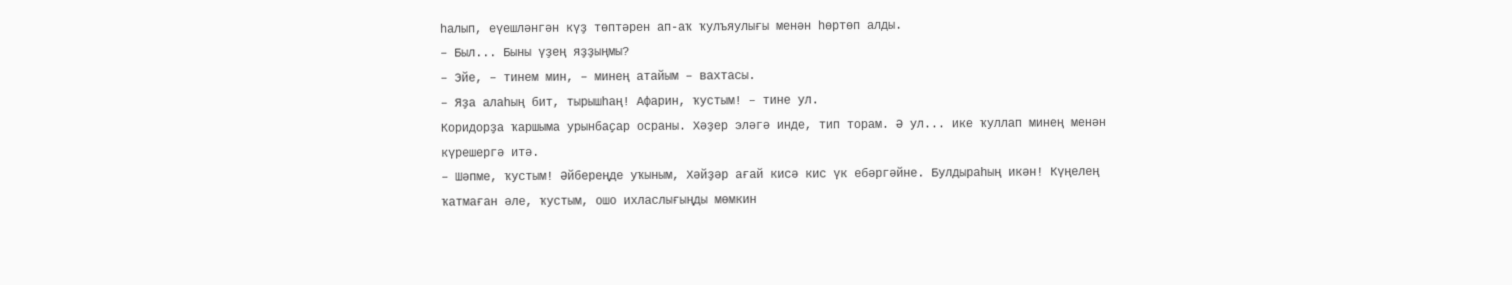һалып, еүешләнгән күҙ төптәрен ап-аҡ ҡулъяулығы менән һөртөп алды.
– Был... Быны үҙең яҙҙыңмы?
– Эйе, – тинем мин, – минең атайым – вахтасы.
– Яҙа алаһың бит, тырышһаң! Афарин, ҡустым! – тине ул.
Коридорҙа ҡаршыма урынбаҫар осраны. Хәҙер эләгә инде, тип торам. Ә ул... ике ҡуллап минең менән күрешергә итә.
– Шәпме, ҡустым! Әйбереңде уҡыным, Хәйҙәр ағай кисә кис үк ебәргәйне. Булдыраһың икән! Күңелең ҡатмаған әле, ҡустым, ошо ихласлығыңды мөмкин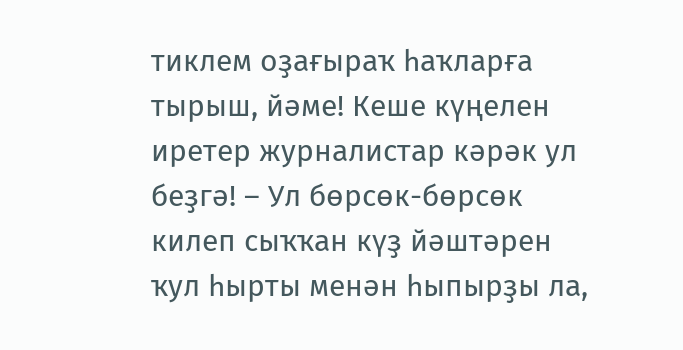тиклем оҙағыраҡ һаҡларға тырыш, йәме! Кеше күңелен иретер журналистар кәрәк ул беҙгә! – Ул бөрсөк-бөрсөк килеп сыҡҡан күҙ йәштәрен ҡул һырты менән һыпырҙы ла,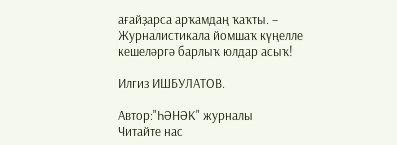ағайҙарса арҡамдаң ҡаҡты. – Журналистикала йомшаҡ күңелле кешеләргә барлыҡ юлдар асыҡ!

Илгиз ИШБУЛАТОВ.

Автор:"ҺӘНӘК" журналы
Читайте нас